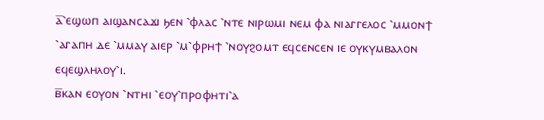ⲁ̅⳿ⲉϣⲱⲡ ⲁⲓϣⲁⲛⲥⲁϫⲓ ϧⲉⲛ ⳿ⲫⲗⲁⲥ ⳿ⲛⲧⲉ ⲛⲓⲣⲱⲙⲓ ⲛⲉⲙ ⲫⲁ ⲛⲓⲁⲅⲅⲉⲗⲟⲥ ⳿ⲙⲙⲟⲛϯ ⳿ⲁⲅⲁⲡⲏ ⲇⲉ ⳿ⲙⲙⲁⲩ ⲁⲓⲉⲣ ⳿ⲙ⳿ⲫⲣⲏϯ ⳿ⲛⲟⲩϩⲟⲙⲧ ⲉϥⲥⲉⲛⲥⲉⲛ ⲓⲉ ⲟⲩⲕⲩⲙⲃⲁⲗⲟⲛ ⲉϥⲉϣⲗⲏⲗⲟⲩ⳿ⲓ.
ⲃ̅ⲕⲁⲛ ⲉⲟⲩⲟⲛ ⳿ⲛⲧⲏⲓ ⳿ⲉⲟⲩ⳿ⲡⲣⲟⲫⲏⲧⲓ⳿ⲁ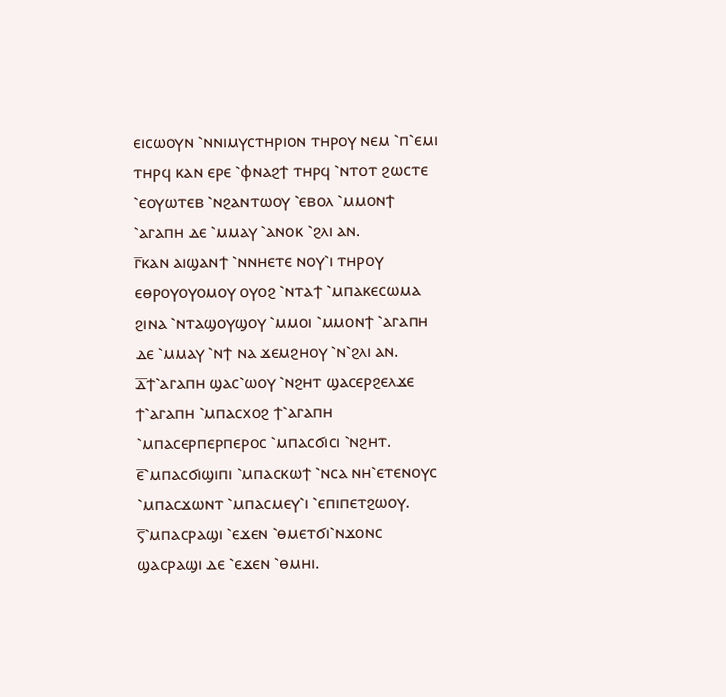ⲉⲓⲥⲱⲟⲩⲛ ⳿ⲛⲛⲓⲙⲩⲥⲧⲏⲣⲓⲟⲛ ⲧⲏⲣⲟⲩ ⲛⲉⲙ ⳿ⲡ⳿ⲉⲙⲓ ⲧⲏⲣϥ ⲕⲁⲛ ⲉⲣⲉ ⳿ⲫⲛⲁϩϯ ⲧⲏⲣϥ ⳿ⲛⲧⲟⲧ ϩⲱⲥⲧⲉ ⳿ⲉⲟⲩⲱⲧⲉⲃ ⳿ⲛϩⲁⲛⲧⲱⲟⲩ ⳿ⲉⲃⲟⲗ ⳿ⲙⲙⲟⲛϯ ⳿ⲁⲅⲁⲡⲏ ⲇⲉ ⳿ⲙⲙⲁⲩ ⳿ⲁⲛⲟⲕ ⳿ϩⲗⲓ ⲁⲛ.
ⲅ̅ⲕⲁⲛ ⲁⲓϣⲁⲛϯ ⳿ⲛⲛⲏⲉⲧⲉ ⲛⲟⲩ⳿ⲓ ⲧⲏⲣⲟⲩ ⲉⲑⲣⲟⲩⲟⲩⲟⲙⲟⲩ ⲟⲩⲟϩ ⳿ⲛⲧⲁϯ ⳿ⲙⲡⲁⲕⲉⲥⲱⲙⲁ ϩⲓⲛⲁ ⳿ⲛⲧⲁϣⲟⲩϣⲟⲩ ⳿ⲙⲙⲟⲓ ⳿ⲙⲙⲟⲛϯ ⳿ⲁⲅⲁⲡⲏ ⲇⲉ ⳿ⲙⲙⲁⲩ ⳿ⲛϯ ⲛⲁ ϫⲉⲙϩⲏⲟⲩ ⳿ⲛ⳿ϩⲗⲓ ⲁⲛ.
ⲇ̅ϯ⳿ⲁⲅⲁⲡⲏ ϣⲁⲥ⳿ⲱⲟⲩ ⳿ⲛϩⲏⲧ ϣⲁⲥⲉⲣϩⲉⲗϫⲉ ϯ⳿ⲁⲅⲁⲡⲏ ⳿ⲙⲡⲁⲥⲭⲟϩ ϯ⳿ⲁⲅⲁⲡⲏ ⳿ⲙⲡⲁⲥⲉⲣⲡⲉⲣⲡⲉⲣⲟⲥ ⳿ⲙⲡⲁⲥϭⲓⲥⲓ ⳿ⲛϩⲏⲧ.
ⲉ̅⳿ⲙⲡⲁⲥϭⲓϣⲓⲡⲓ ⳿ⲙⲡⲁⲥⲕⲱϯ ⳿ⲛⲥⲁ ⲛⲏ⳿ⲉⲧⲉⲛⲟⲩⲥ ⳿ⲙⲡⲁⲥϫⲱⲛⲧ ⳿ⲙⲡⲁⲥⲙⲉⲩ⳿ⲓ ⳿ⲉⲡⲓⲡⲉⲧϩⲱⲟⲩ.
ⲋ̅⳿ⲙⲡⲁⲥⲣⲁϣⲓ ⳿ⲉϫⲉⲛ ⳿ⲑⲙⲉⲧϭⲓ⳿ⲛϫⲟⲛⲥ ϣⲁⲥⲣⲁϣⲓ ⲇⲉ ⳿ⲉϫⲉⲛ ⳿ⲑⲙⲏⲓ.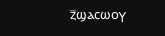ⲍ̅ϣⲁⲥⲱⲟⲩ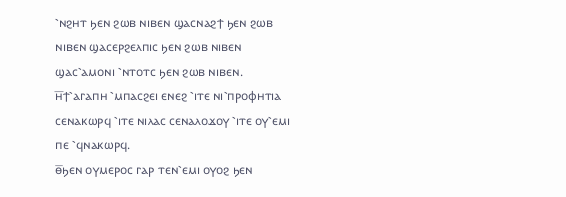⳿ⲛϩⲏⲧ ϧⲉⲛ ϩⲱⲃ ⲛⲓⲃⲉⲛ ϣⲁⲥⲛⲁϩϯ ϧⲉⲛ ϩⲱⲃ ⲛⲓⲃⲉⲛ ϣⲁⲥⲉⲣϩⲉⲗⲡⲓⲥ ϧⲉⲛ ϩⲱⲃ ⲛⲓⲃⲉⲛ ϣⲁⲥ⳿ⲁⲙⲟⲛⲓ ⳿ⲛⲧⲟⲧⲥ ϧⲉⲛ ϩⲱⲃ ⲛⲓⲃⲉⲛ.
ⲏ̅ϯ⳿ⲁⲅⲁⲡⲏ ⳿ⲙⲡⲁⲥϩⲉⲓ ⲉⲛⲉϩ ⳿ⲓⲧⲉ ⲛⲓ⳿ⲡⲣⲟⲫⲏⲧⲓⲁ ⲥⲉⲛⲁⲕⲱⲣϥ ⳿ⲓⲧⲉ ⲛⲓⲗⲁⲥ ⲥⲉⲛⲁⲗⲟϫⲟⲩ ⳿ⲓⲧⲉ ⲟⲩ⳿ⲉⲙⲓ ⲡⲉ ⳿ϥⲛⲁⲕⲱⲣϥ.
ⲑ̅ϧⲉⲛ ⲟⲩⲙⲉⲣⲟⲥ ⲅⲁⲣ ⲧⲉⲛ⳿ⲉⲙⲓ ⲟⲩⲟϩ ϧⲉⲛ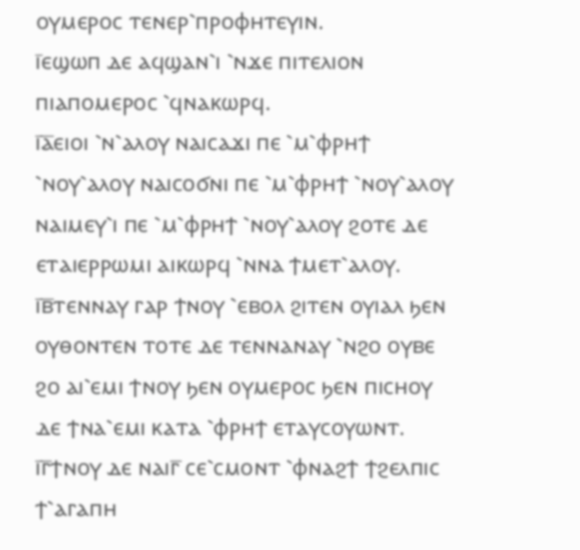ⲟⲩⲙⲉⲣⲟⲥ ⲧⲉⲛⲉⲣ⳿ⲡⲣⲟⲫⲏⲧⲉⲩⲓⲛ.
ⲓ̅ⲉϣⲱⲡ ⲇⲉ ⲁϥϣⲁⲛ⳿ⲓ ⳿ⲛϫⲉ ⲡⲓⲧⲉⲗⲓⲟⲛ ⲡⲓⲁⲡⲟⲙⲉⲣⲟⲥ ⳿ϥⲛⲁⲕⲱⲣϥ.
ⲓ̅ⲁ̅ⲉⲓⲟⲓ ⳿ⲛ⳿ⲁⲗⲟⲩ ⲛⲁⲓⲥⲁϫⲓ ⲡⲉ ⳿ⲙ⳿ⲫⲣⲏϯ ⳿ⲛⲟⲩ⳿ⲁⲗⲟⲩ ⲛⲁⲓⲥⲟϭⲛⲓ ⲡⲉ ⳿ⲙ⳿ⲫⲣⲏϯ ⳿ⲛⲟⲩ⳿ⲁⲗⲟⲩ ⲛⲁⲓⲙⲉⲩ⳿ⲓ ⲡⲉ ⳿ⲙ⳿ⲫⲣⲏϯ ⳿ⲛⲟⲩ⳿ⲁⲗⲟⲩ ϩⲟⲧⲉ ⲇⲉ ⲉⲧⲁⲓⲉⲣⲣⲱⲙⲓ ⲁⲓⲕⲱⲣϥ ⳿ⲛⲛⲁ ϯⲙⲉⲧ⳿ⲁⲗⲟⲩ.
ⲓ̅ⲃ̅ⲧⲉⲛⲛⲁⲩ ⲅⲁⲣ ϯⲛⲟⲩ ⳿ⲉⲃⲟⲗ ϩⲓⲧⲉⲛ ⲟⲩⲓⲁⲗ ϧⲉⲛ ⲟⲩⲑⲟⲛⲧⲉⲛ ⲧⲟⲧⲉ ⲇⲉ ⲧⲉⲛⲛⲁⲛⲁⲩ ⳿ⲛϩⲟ ⲟⲩⲃⲉ ϩⲟ ⲁⲓ⳿ⲉⲙⲓ ϯⲛⲟⲩ ϧⲉⲛ ⲟⲩⲙⲉⲣⲟⲥ ϧⲉⲛ ⲡⲓⲥⲏⲟⲩ ⲇⲉ ϯⲛⲁ⳿ⲉⲙⲓ ⲕⲁⲧⲁ ⳿ⲫⲣⲏϯ ⲉⲧⲁⲩⲥⲟⲩⲱⲛⲧ.
ⲓ̅ⲅ̅ϯⲛⲟⲩ ⲇⲉ ⲛⲁⲓⲅ̅ ⲥⲉ⳿ⲥⲙⲟⲛⲧ ⳿ⲫⲛⲁϩϯ ϯϩⲉⲗⲡⲓⲥ ϯ⳿ⲁⲅⲁⲡⲏ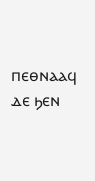ⲡⲉⲑⲛⲁⲁϥ ⲇⲉ ϧⲉⲛ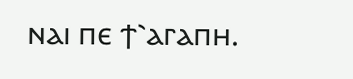ⲛⲁⲓ ⲡⲉ ϯ⳿ⲁⲅⲁⲡⲏ.